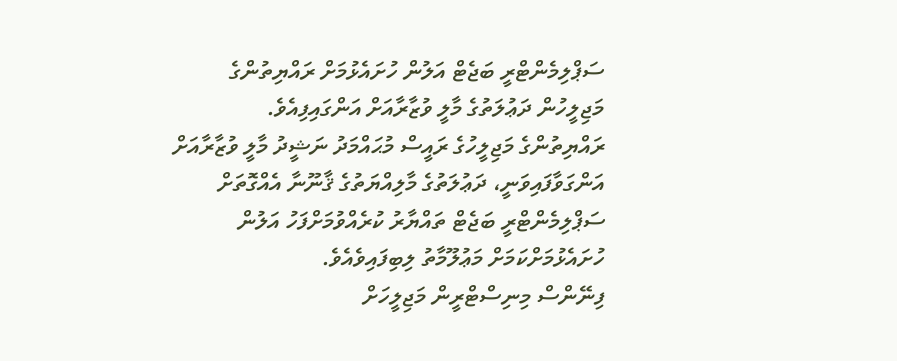ސަޕްލިމެންޓްރީ ބަޖެޓް އަލުން ހުށައެޅުމަށް ރައްޔިތުންގެ މަޖިލީހުން ދަޢުލަތުގެ މާލީ ވުޒާރާއަށް އަންގައިފިއެވެ.
ރައްޔިތުންގެ މަޖިލީހުގެ ރައީސް މުޙައްމަދު ނަޝީދު މާލީ ވުޒާރާއަށް އަންގަވާފައިވަނީ، ދަޢުލަތުގެ މާލިއްޔަތުގެ ޤާނޫނާ އެއްގޮތަށް ސަޕްލިމެންޓްރީ ބަޖެޓް ތައްޔާރު ކުރެއްވުމަށްފަހު އަލުން ހުށައެޅުމަށްކަމަށް މަޢުލޫމާތު ލިބިފައިވެއެވެ.
ފިނޭންސް މިނިސްޓްރީން މަޖިލީހަށް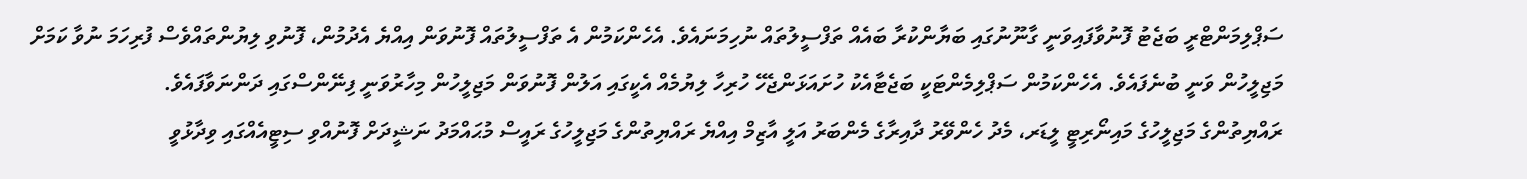ސަޕްލިމަންޓްރީ ބަޖެޓު ފޮނުވާފައިވަނީ ގާނޫނުގައި ބަޔާންކުރާ ބައެއް ތަފްސީލުތައް ނުހިމަނައެވެ. އެހެންކަމުން އެ ތަފްސީލުތައް ފޮނުވަން އިއްޔެ އެދުމުން، ފޮނުވި ލިޔުންތައްވެސް ފުރިހަމަ ނުވާ ކަމަށް މަޖިލީހުން ވަނީ ބުނެފައެވެ. އެހެންކަމުން ސަޕްލިމެންޓަކީ ބަޖެޓާއެކު ހުށައަޅަންޖެހޭ ހުރިހާ ލިޔުމެއް އެކީގައި އަލުން ފޮނުވަން މަޖިލީހުން މިހާރުވަނީ ފިނޭންސްގައި ދަންނަވާފައެވެ.
ރައްޔިތުންގެ މަޖިލީހުގެ މައިނޯރިޓީ ލީޑަރ، މެދު ހެންވޭރު ދާއިރާގެ މެންބަރު އަލީ އާޒިމް އިއްޔެ ރައްޔިތުންގެ މަޖިލީހުގެ ރައީސް މުޙައްމަދު ނަޝީދަށް ފޮނުއްވި ސިޓީއެއްގައި ވިދާޅުވީ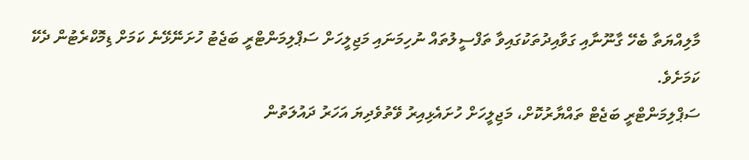މާލިއްޔަތާ ބެހޭ ގާނޫނާއި ގަވާއިދުތަކުގައިވާ ތަފްސީލުތައް ނުހިމަނައި މަޖިލީހަށް ސަޕްލިމަންޓްރީ ބަޖެޓު ހުށަނޭޅޭނެ ކަމަށް ޑިމޮކްރެޓުން ދެކޭ ކަމަށެވެ.
ސަޕްލިމަންޓްރީ ބަޖެޓް ތައްޔާރުކޮށް، މަޖިލީހަށް ހުށައެޅިއިރު ވޭތުވެދިޔަ އަހަރު ދައުލަތުން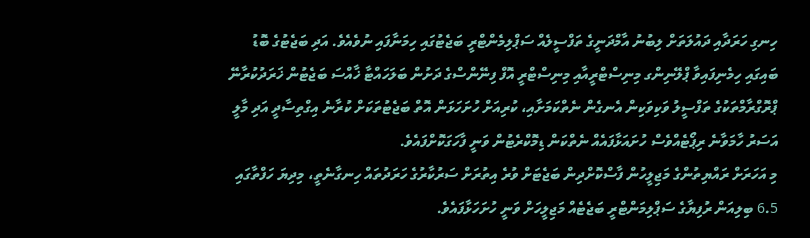ހިނގި ހަރަދާއި ދައުލަތަށް ލިބުނު އާމްދަނީގެ ތަފްސީލެއް ސަޕްލިމެންޓްރީ ބަޖެޓުގައި ހިމަނާފައި ނުވެއެވެ. އަދި ބަޖެޓުގެ ބޮޑު ބައިގައި ހިމެނިފައިވާ ޕްލޭނިންގ މިނިސްޓްރީއާއި މިނިސްޓްރީ އޮފް ފިނޭންސްގެ ދަށުން ބަލަހައްޓާ ޚާއްސަ ބަޖެޓުން ޚަރަދުކުރާނޭ ޕްރޮގްރާމްތަކުގެ ތަފްސީލު ވަކިވަކިން އެނގެން ނެތްކަމަށާއި، ކުރިއަށް ހުށަހަޅަން އޮތް ބަޖެޓުތަކަށް ކުރާނެ އިގްތިސާދީ އަދި މާލީ އަސަރު ހާމަވާނެ ރިޕޯޓެއްވެސް ހުށައަޅާފައެއް ނެތްކަން ޑިމޮކްރެޓުން ވަނީ ފާހަގަކޮށްފައެވެ.
މި އަހަރަށް ރައްޔިތުންގެ މަޖިލީހުން ފާސްކޮށްދިން ބަޖެޓަށް ވުރެ އިތުރަށް ސަރުކާރުގެ ހަރަދުތައް ހިނގާނެތީ، މިދިޔަ ހަފްތާގައި 6.5 ބިލިއަން ރުފިޔާގެ ސަޕްލިމަންޓްރީ ބަޖެޓެއް މަޖިލީހަށް ވަނީ ހުށަހަޅާފައެވެ.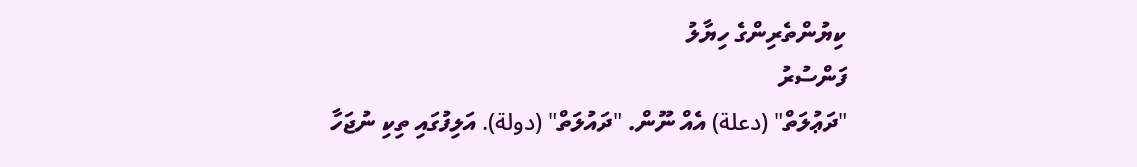ކިޔުންތެރިންގެ ހިޔާލު
ފަންސުރު
"ދަޢުލަތް" (دعلة) އެއް ނޫން. "ދައުލަތް" (دولة). އަލިފުގައި ތިކި ނުޖަހާ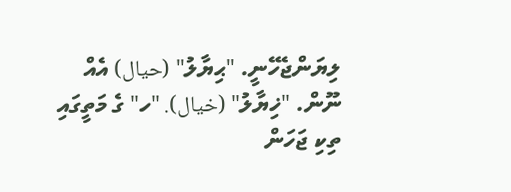ލިޔަންޖެހޭނީ. "ޙިޔާލު" (حيال) އެއް ނޫން. "ޚިޔާލު" (خيال). "ހ" ގެ މަތީގައި ތިކި ޖަހަން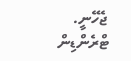ޖެހޭނީ.
ޓްރެންޑިން